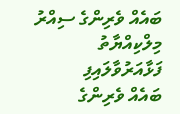ބައެއް ވެރިންގެ ސިއްރު މިލްކިއްޔާތު ފަޅާއަރުވާލައިފި
ބައެއް ވެރިންގެ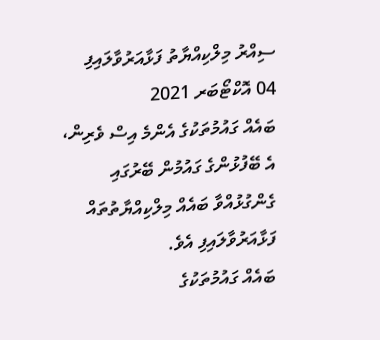ސިއްރު މިލްކިއްޔާތު ފަޅާއަރުވާލައިފި
04 އޮކްޓޯބަރ 2021
ބައެއް ގައުމުތަކުގެ އެންމެ އިސް ވެރިން، އެ ބޭފުޅުންގެ ގައުމުން ބޭރުގައި ގެންގުޅުއްވާ ބައެއް މިލްކިއްޔާތުތައް ފަޅާއަރުވާލައިފި އެވެ.
ބައެއް ގައުމުތަކުގެ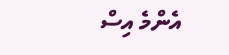އެންމެ އިސް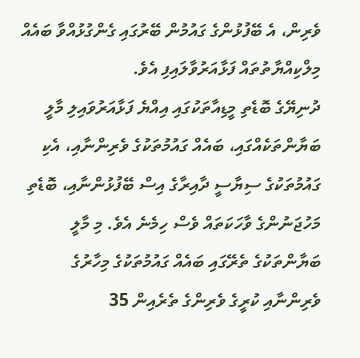ވެރިން، އެ ބޭފުޅުންގެ ގައުމުން ބޭރުގައި ގެންގުޅުއްވާ ބައެއް މިލްކިއްޔާތުތައް ފަޅާއަރުވާލައިފި އެވެ.
ދުނިޔޭގެ ބޮޑެތި މީޑިއާތަކުގައި އިއްޔެ ފަޅާއަރުވައިލި މާލީ ބަޔާންތަކެއްގައި، ބައެއް ގައުމުތަކުގެ ވެރިންނާއި، އެކި ގައުމުތަކުގެ ސިޔާސީ ދާއިރާގެ އިސް ބޭފުޅުންނާއި، ބޮޑެތި މަހުޖަނުންގެ ވާހަކަތައް ވެސް ހިމެނެ އެވެ. މި މާލީ ބަޔާންތަކުގެ ތެރޭގައި ބައެއް ގައުމުތަކުގެ މިހާރުގެ ވެރިންނާއި ކުރީގެ ވެރިންގެ ތެރެއިން 35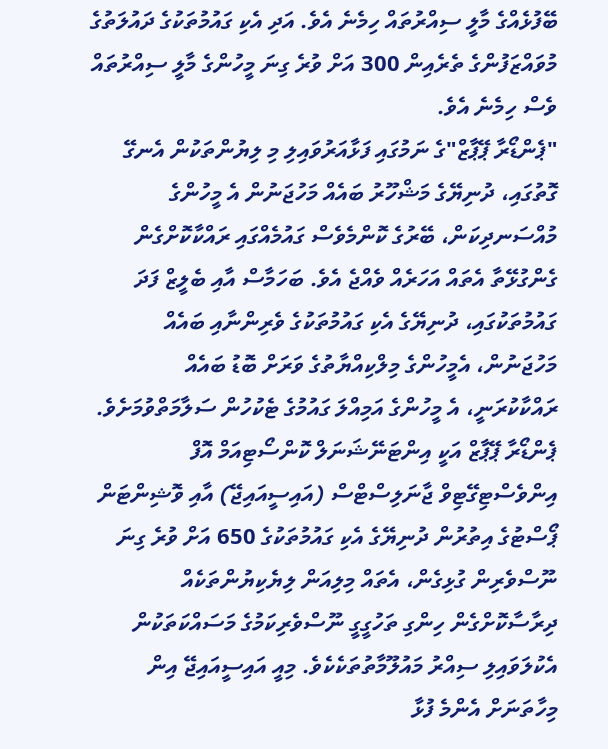ބޭފުޅެއްގެ މާލީ ސިއްރުތައް ހިމެނެ އެވެ. އަދި އެކި ގައުމުތަކުގެ ދައުލަތުގެ މުވައްޒަފުންގެ ތެރެއިން 300 އަށް ވުރެ ގިނަ މީހުންގެ މާލީ ސިއްރުތައް ވެސް ހިމެނެ އެވެ.
"ޕެންޑޯރާ ޕޭޕާޒް"ގެ ނަމުގައި ފަޅާއަރުވައިލި މި ލިޔުންތަކުން އެނގޭ ގޮތުގައި، ދުނިޔޭގެ މަޝްހޫރު ބައެއް މަހުޖަނުން އެ މީހުންގެ މުއްސަނދިކަން، ބޭރުގެ ކޮންމެވެސް ގައުމެއްގައި ރައްކާކޮށްގެން ގެންގުޅޭތާ އެތައް އަހަރެއް ވެއްޖެ އެވެ. ބަހަމާސް އާއި ބެލީޒް ފަދަ ގައުމުތަކުގައި، ދުނިޔޭގެ އެކި ގައުމުތަކުގެ ވެރިންނާއި ބައެއް މަހުޖަނުން، އެމީހުންގެ މިލްކިއްޔާތުގެ ވަރަށް ބޮޑު ބައެއް ރައްކާކުރަނީ، އެ މީހުންގެ އަމިއްލަ ގައުމުގެ ޓެކުހުން ސަލާމަތްވުމަށެވެ.
ޕެންޑޯރާ ޕޭޕާޒް އަކީ އިންޓަނޭޝަނަލް ކޮންސޯޓިއަމް އޮފް އިންވެސްޓިގޭޓިވް ޖާނަލިސްޓްސް (އައިސީއައިޖޭ) އާއި ވޮޝިންޓަން ޕޯސްޓުގެ އިތުރުން ދުނިޔޭގެ އެކި ގައުމުތަކުގެ 650 އަށް ވުރެ ގިނަ ނޫސްވެރިން ގުޅިގެން، އެތައް މިލިއަން ލިޔެކިޔުންތަކެއް ދިރާސާކޮށްގެން ހިންގި ތަހުގީގީ ނޫސްވެރިކަމުގެ މަސައްކަތަކުން އެކުލަވައިލި ސިއްރު މައުލޫމާތުތަކެކެވެ. މިއީ އައިސީއައިޖޭ އިން މިހާތަނަށް އެންމެ ފުޅާ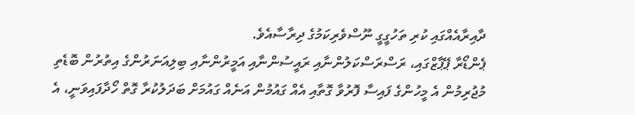ދާއިރާއެއްގައި ކުރި ތަހުގީގީ ނޫސްވެރިކަމުގެ ދިރާސާއެވެ.
ޕެންޑޯރާ ޕޭޕާޒްގައި، ރަސްރަސްކަލުންނާއި ރައީސުންނާއި އަމީރުންނާއި ބިލިއަނަރުންގެ އިތުރުން ބޮޑެތި މުޖުރިމުން އެ މީހުންގެ ފައިސާ ފޮރުވާ ގޮތާއި އެއް ގައުމުން އަނެއް ގައުމަށް ބަދަލުކުރާ ގޮތް ހޯދާފައިވަނީ، އެ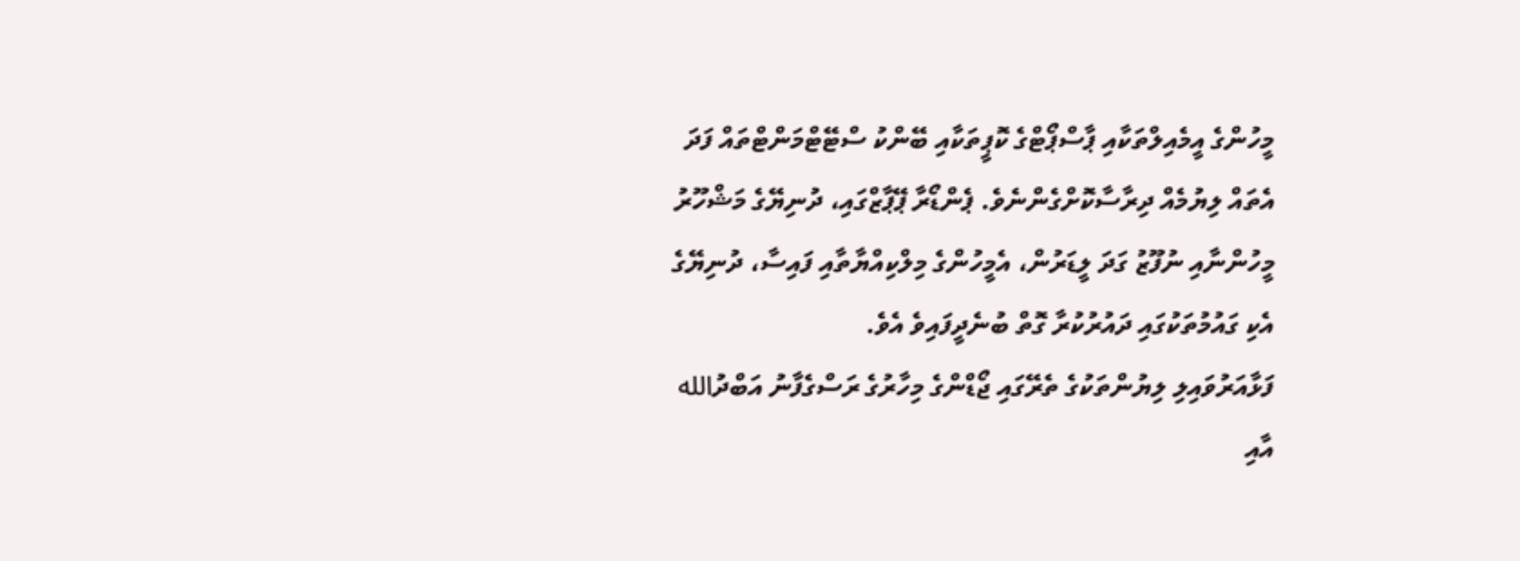މީހުންގެ އީމެއިލްތަކާއި ޕާސްޕޯޓްގެ ކޮޕީތަކާއި ބޭންކު ސްޓޭޓްމަންޓްތައް ފަދަ އެތައް ލިޔުމެއް ދިރާސާކޮށްގެންނެވެ. ޕެންޑޯރާ ޕޭޕާޒްގައި، ދުނިޔޭގެ މަޝްހޫރު މީހުންނާއި ނުފޫޒު ގަދަ ލީޑަރުން، އެމީހުންގެ މިލްކިއްޔާތާއި ފައިސާ، ދުނިޔޭގެ އެކި ގައުމުތަކުގައި ދައުރުކުރާ ގޮތް ބުނެދީފައިވެ އެވެ.
ފަޅާއަރުވައިލި ލިޔުންތަކުގެ ތެރޭގައި ޖޯޑްންގެ މިހާރުގެ ރަސްގެފާނު އަބްދުالله އާއި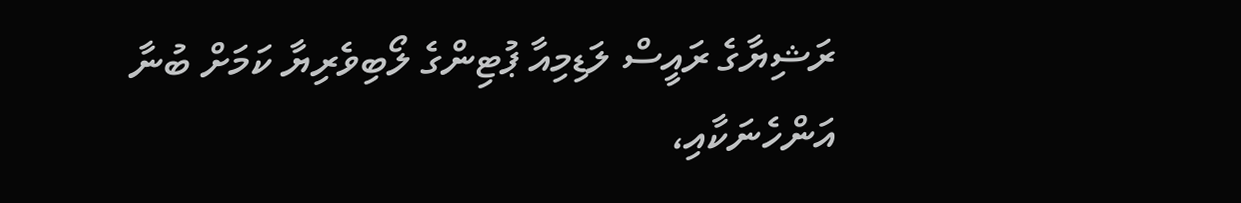ރަޝިޔާގެ ރައީސް ލަޑިމިއާ ޕުޓިންގެ ލޯބިވެރިޔާ ކަމަށް ބުނާ އަންހެނަކާއި،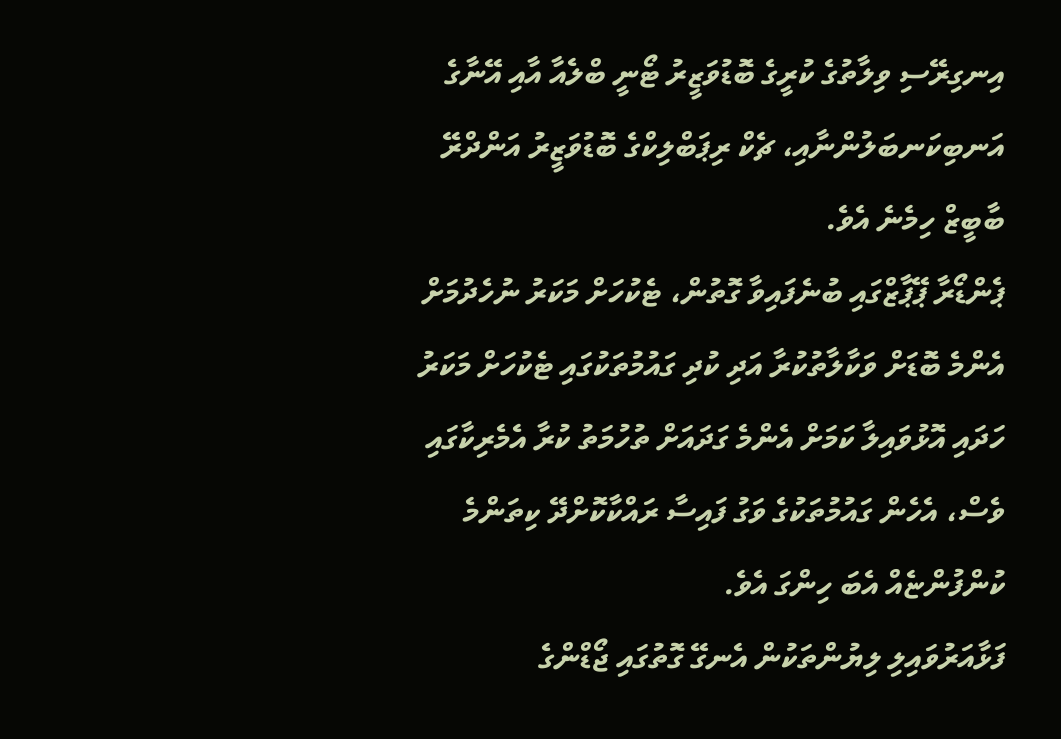އިނގިރޭސި ވިލާތުގެ ކުރީގެ ބޮޑުވަޒީރު ޓޯނީ ބްލެއާ އާއި އޭނާގެ އަނބިކަނބަލުންނާއި، ޗެކް ރިޕަބްލިކްގެ ބޮޑުވަޒީރު އަންދްރޭ ބާބީޒް ހިމެނެ އެވެ.
ޕެންޑޯރާ ޕޭޕާޒްގައި ބުނެފައިވާ ގޮތުން، ޓެކުހަށް މަކަރު ނުހެދުމަށް އެންމެ ބޮޑަށް ވަކާލާތުކުރާ އަދި ކުދި ގައުމުތަކުގައި ޓެކުހަށް މަކަރު ހަދައި އޮޅުވައިލާ ކަމަށް އެންމެ ގަދައަށް ތުހުމަތު ކުރާ އެމެރިކާގައި ވެސް، އެހެން ގައުމުތަކުގެ ވަގު ފައިސާ ރައްކާކޮށްދޭ ކިތަންމެ ކުންފުންޏެއް އެބަ ހިންގަ އެވެ.
ފަޅާއަރުވައިލި ލިޔުންތަކުން އެނގޭ ގޮތުގައި ޖޯޑްންގެ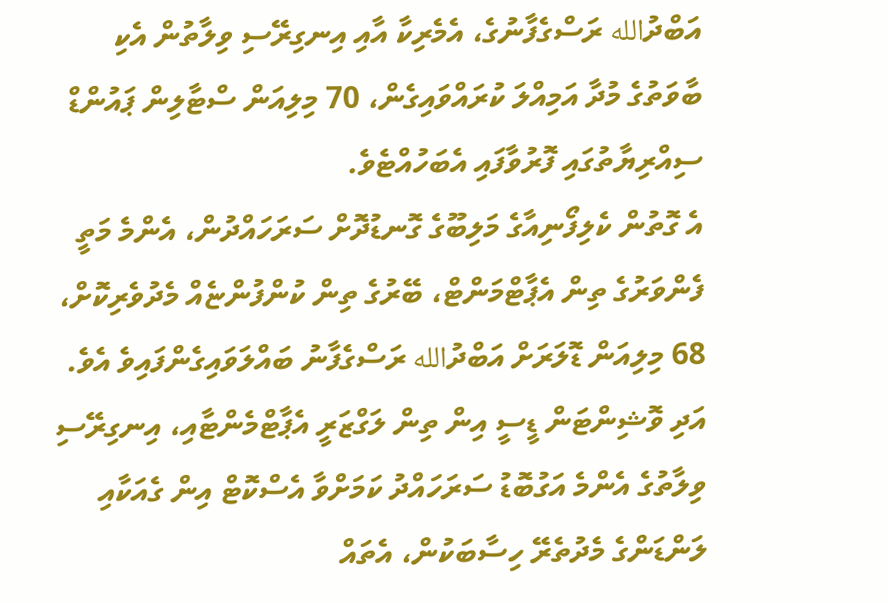އަބްދުالله ރަސްގެފާނުގެ، އެމެރިކާ އާއި އިނގިރޭސި ވިލާތުން އެކި ބާވަތުގެ މުދާ އަމިއްލަ ކުރައްވައިގެން، 70 މިލިއަން ސްޓާލިން ޕައުންޑް ސިއްރިޔާތުގައި ފޮރުވާފައި އެބަހުއްޓެވެ.
އެ ގޮތުން ކެލިފޯނިއާގެ މަލިބޫގެ ގޮނޑުދޮށް ސަރަހައްދުން، އެންމެ މަތީ ފެންވަރުގެ ތިން އެޕާޓްމަންޓް، ބޭރުގެ ތިން ކުންފުންޏެއް މެދުވެރިކޮށް، 68 މިލިއަން ޑޮލަރަށް އަބްދުالله ރަސްގެފާނު ބައްލަވައިގެންފައިވެ އެވެ. އަދި ވޮޝިންޓަން ޑީސީ އިން ތިން ލަގްޒަރީ އެޕާޓްމެންޓާއި، އިނގިރޭސި ވިލާތުގެ އެންމެ އަގުބޮޑު ސަރަހައްދު ކަމަށްވާ އެސްކޮޓް އިން ގެއަކާއި ލަންޑަންގެ މެދުތެރޭ ހިސާބަކުން، އެތައް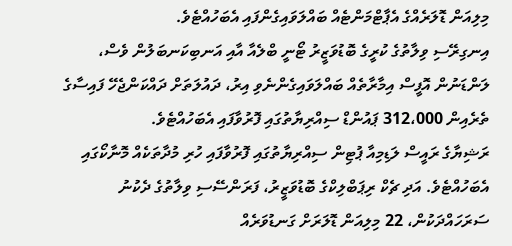މިލިއަން ޑޮލަރެއްގެ އެޕާޓްމަންޓެއް ބައްލަވައިގެންފައި އެބަހުއްޓެވެ.
އިނގިރޭސި ވިލާތުގެ ކުރީގެ ބޮޑުވަޒީރު ޓޯނީ ބްލެއާ އާއި އަނބިކަނބަލުން ވެސް، ލަންޑަނުން އޮފީސް އިމާރާތެއް ބައްލަވައިގެންނެވި އިރު، ދައުލަތަށް ދައްކަންޖެހޭ ފައިސާގެ ތެރެއިން 312،000 ޕައުންޑް ސިއްރިޔާތުގައި ފޮރުވާފައި އެބަހުއްޓެވެ.
ރަޝިޔާގެ ރައީސް ލަޑިމިއާ ޕުޓިން ސިއްރިޔާތުގައި ފޮރުވާފައި ހުރި މުދާތަކެއް މޮނާކޯގައި އެބަހުއްޓެވެ. އަދި ޗެކް ރިޕަބްލިކްގެ ބޮޑުވަޒީރު، ފަރަންސޭސި ވިލާތުގެ ދެކުނު ސަރަހައްދަކުން، 22 މިލިއަން ޑޮލަރަށް ގަނޑުވަރެއް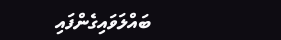ބައްލަވައިގެންފައި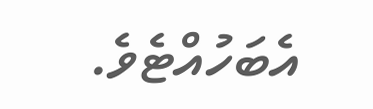އެބަހުއްޓެވެ.